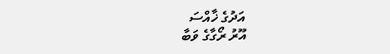އަދުގެ ޚާއްސަ
އޫރު ރޯގާގެ ވަބާ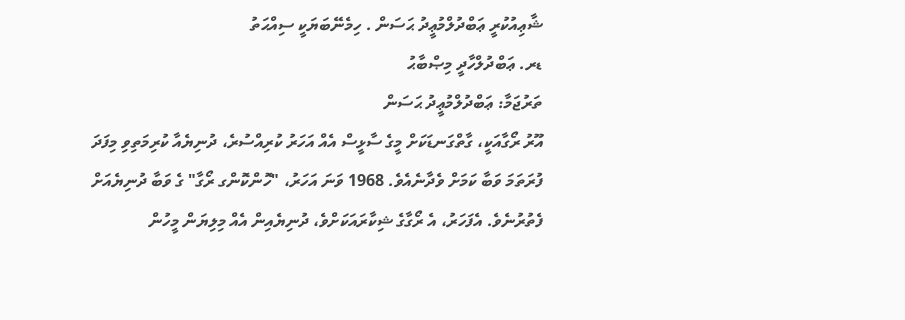ޝާޢިއުކުރީ ޢަބްދުލްމުޢީދު ޙަސަން . ހިމެނޭބަޔަކީ ސިއްޙަތު
ޑރ. ޢަބްދުލްހާދީ މިޞްބާޙު
ތަރުޖަމާ: ޢަބްދުލްމުޢީދު ޙަސަން
އޫރު ރޯގާއަކީ، ގާތްގަނޑަކަށް މީގެ ސާޅީސް އެއް އަހަރު ކުރިއްސުރެ، ދުނިޔެއާ ކުރިމަތިވި މިފަދަ ފުރަތަމަ ވަބާ ކަމަށް ވެދާނެއެވެ. 1968 ވަނަ އަހަރު، "ހޮންކޮންގ ރޯގާ" ގެ ވަބާ ދުނިޔެއަށް ފެތުރުނެވެ. އެފަހަރު، އެ ރޯގާގެ ޝިކާރައަކަށްވެ، ދުނިޔެއިން އެއް މިލިޔަން މީހުން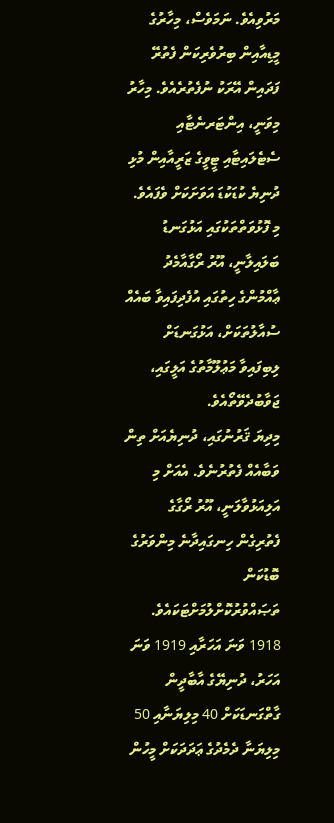މަރުވިއެވެ. ނަމަވެސް، މިހާރުގެ މީޑިއާއިން ބިރުވެރިކަން ފެތުރޭ ފަދައިން އޭރަކު ނުފެތުރެއެވެ. މިހާރު މިވަނީ، އިންޓަރނެޓާއި ސެޓެލައިޓާއި ޓީވީގެ ޒަރީއާއިން މުޅި ދުނިޔެ ކުޑަކުޑަ އަވަށަކަށް ވެފައެވެ.
މި ފޮޅުވަތްތަކުގައި އަޅުގަނޑު ބަލައިލާނީ، އޫރު ރޯގާއާމެދު ޢާއްމުންގެ ހިތުގައި އުފެދިފައިވާ ބައެއް ސުއާލުތަކަށް، އަޅުގަނޑަށް ލިބިފައިވާ މަޢުލޫމާތުގެ އަލީގައި، ޖަވާބުދެވޭތޯއެވެ.
މިދިޔަ ޤަރުނުގައި، ދުނިޔެއަށް ތިން ވަބާއެއް ފެތުރުނެވެ. އެއަށް މި އަލިއަޅުވާލަނީ، އޫރު ރޯގާގެ ފެތުރިގެން ހިނގައިދާނެ މިންވަރުގެ ބޮޑުކަން ތަޞައްވުރުކޮށްލުމަށްޓަކައެވެ. 1918 ވަނަ އަހަރާއި 1919 ވަނަ އަހަރު، ދުނިޔޭގެ އާބާދީން ގާތްގަނޑަކަށް 40 މިލިޔަނާއި 50 މިލިޔަނާ ދެމެދުގެ ޢަދަދަކަށް މީހުން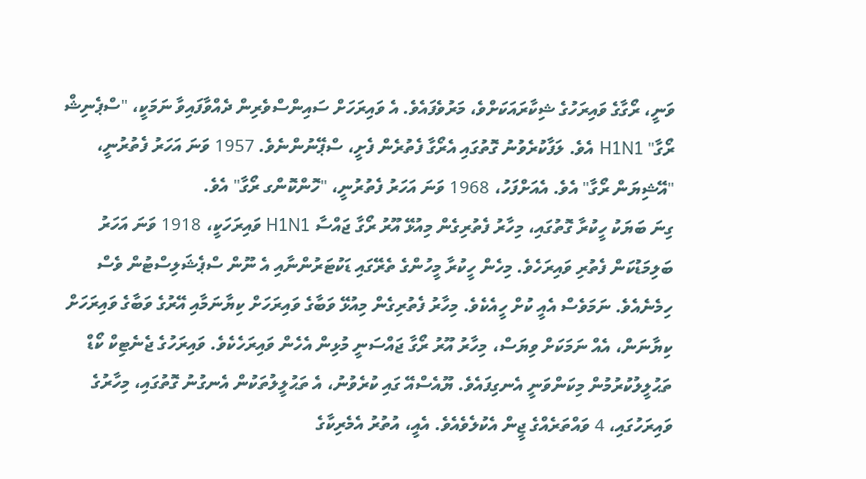ވަނީ، ރޯގާގެ ވައިރަހުގެ ޝިކާރައަކަށްވެ، މަރުވެފައެވެ. އެ ވައިރަހަށް ސައިންސްވެރިން ދެއްވާފައިވާ ނަމަކީ، "ސްޕެނިޝް ރޯގާ" H1N1 އެވެ. ލަފާކުރެވުނު ގޮތުގައި އެރޯގާ ފެތުރެން ފެށީ، ސްޕޭނުންނެވެ. 1957 ވަނަ އަހަރު ފެތުރުނީ، "އޭޝިޔަން ރޯގާ" އެވެ. އެއަށްފަހު، 1968 ވަނަ އަހަރު ފެތުރުނީ، "ހޮންކޮންގ ރޯގާ" އެވެ.
ގިނަ ބަޔަކު ހީކުރާ ގޮތުގައި، މިހާރު ފެތުރިގެން މިއުޅޭ އޫރު ރޯގާ ޖައްސާ H1N1 ވައިރަހަކީ، 1918 ވަނަ އަހަރު ބަލިމަޑުކަން ފެތުރި ވައިރަހެވެ. މިހެން ހީކުރާ މީހުންގެ ތެރޭގައި ޑަކުޓަރުންނާއި އެ ނޫން ސްޕެޝަލިސްޓުން ވެސް ހިމެނެއެވެ. ނަމަވެސް އެއީ ކުށް ހީއެކެވެ. މިހާރު ފެތުރިގެން މިއުޅޭ ވަބާގެ ވައިރަހަށް ކިޔާނަމާއި އޭރުގެ ވަބާގެ ވައިރަހަށް ކިޔާނަން، އެއް ނަމަކަށް ވިޔަސް، މިހާރު އޫރު ރޯގާ ޖައްސަނީ މުޅިން އެހެން ވައިރަހެކެވެ. ވައިރަހުގެ ޖެނެޓިކް ކޯޑް ތަޙުލީލުކުރުމުން މިކަންވަނީ އެނގިފައެވެ. ޔޫއެސްއޭ ގައި ކުރެވުނު، އެ ތަޙުލީލުތަކުން އެނގުނު ގޮތުގައި، މިހާރުގެ ވައިރަހުގައި، 4 ވައްތަރެއްގެ ޖީން އެކުލެވެއެވެ. އެއީ، އުތުރު އެމެރިކާގެ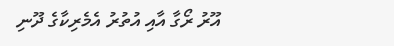އޫރު ރޯގާ އާއި އުތުރު އެމެރިކާގެ ދޫނި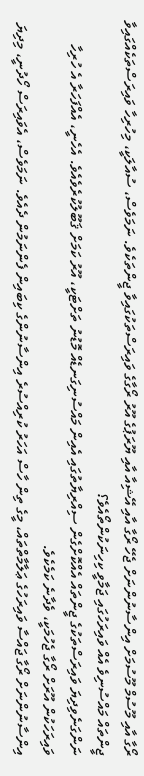ރޯގާ އާއި މޫސުމް މޫސުމަށް އިންސާނުންނަށް ޖެހޭ ރޯގާ އާއި އޭޝިއާ އާއި ޔޫރަޕުގެ އޫރު ރޯގާގެ ވައިރަސްތަކުގައިވާ ޖީންތަކެވެ. ނަމަވެސް، ސުއާލަކީ، މިހުރިހާ ވައިރަސްތަކެއްގައިވާ ޖީންތައް މައްސުނިވެ އެއް ވައިރަހުގައި ޖަމާވީ ކިހިނަކުންތޯއެވެ؟
ނަންގަނެވިދިޔަ ވައިރަސްތަކުގެ ޖީންތައް އެއްކޮށްގެން ސިއްރިޔާތުގައި އެއިން މައްސުނިގަނޑެއް މޮޑުނު ތަށްޓަކީ، އޫރު ކަމަށް ޤަބޫލުކުރެވެއެވެ. އެހެނީ، އެއްފަހަރާ އެ ހުރިހާ ވައިރަހަކުން އޫރަށް ރޯގާ ޖެހުމަކީ، ވެދާނެ ކަމެކެވެ.
އިންސާނުންނަށް ރޯގާ ޖައްސާ ވައިރަހުގެ ޢަލާމާތްތައް، މީގެ ތިން ހާސް އަހަރު ކުރިއްސުރެ އިންސާނުންގެ ކިބައިން ފެންނަމުން ދެއެވެ. ނަމަވެސް، އެވައިރަސް ހޯދުނީ، މިދިޔަ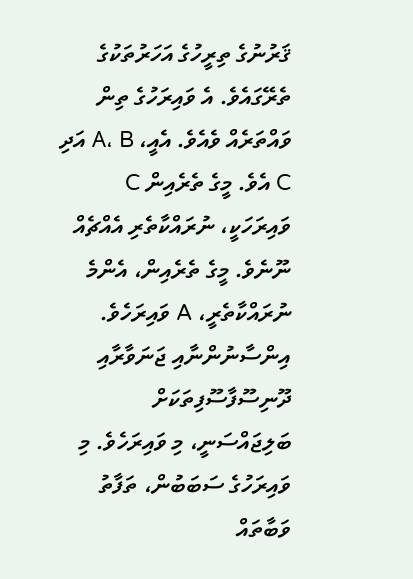ޤަރުނުގެ ތިރީހުގެ އަހަރުތަކުގެ ތެރޭގައެވެ. އެ ވައިރަހުގެ ތިން ވައްތަރެއް ވެއެވެ. އެއީ، A، B އަދި C އެވެ. މީގެ ތެރެއިން C ވައިރަހަކީ، ނުރައްކާތެރި އެއްޗެއް ނޫނެވެ. މީގެ ތެރެއިން، އެންމެ ނުރައްކާތެރީ، A ވައިރަހެވެ. އިންސާނުންނާއި ޖަނަވާރާއި ދޫނިސޫފާސޫފިތަކަށް ބަލިޖައްސަނީ، މި ވައިރަހެވެ. މި ވައިރަހުގެ ސަބަބުން، ތަފާތު ވަބާތައް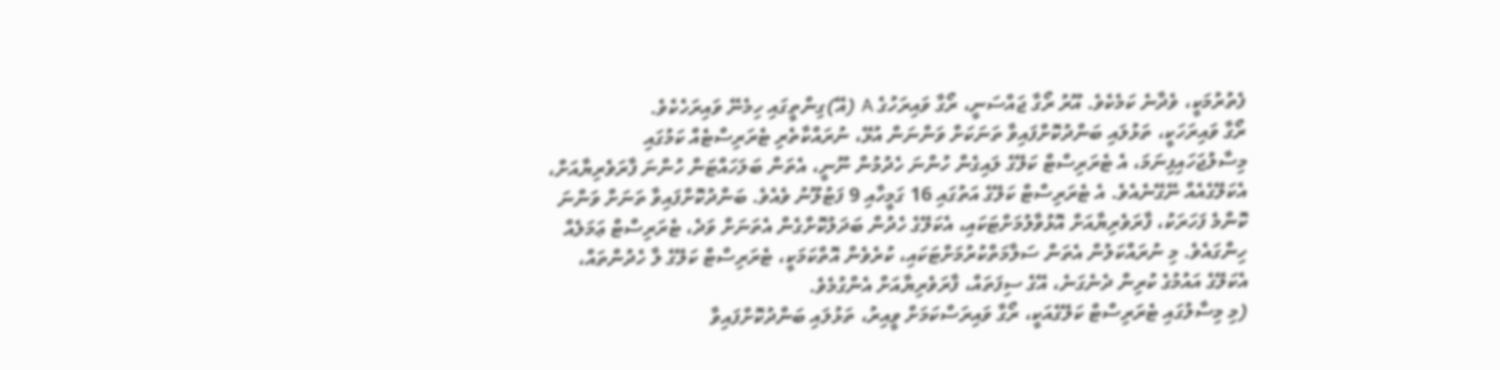ފެތުރުމަކީ، ވެދާނެ ކަމެކެވެ. އޫރު ރޯގާ ޖައްސަނީ، ރޯގާ ވައިރަހުގެ A (އޭ)ގިންތީގައި ހިމެނޭ ވައިރަހެކެވެ.
ރޯގާ ވައިރަހަކީ، ތަޅުލައި ބަންދުކޮށްފައިވާ ތަނަކަށް ވަންނަން އުޅޭ، ނުރައްކާތެރި ޓެރަރިސްޓެއް ކަމުގައި މިސާލުޖަހައިފިނަމަ، އެ ޓެރަރިސްޓް ކަލޭގެ ލައިގެން ހުންނަ ހެދުމުން ނޫނީ، އެތަން ބަލަހައްޓަން ހުންނަ ފާރަވެރިޔާއަށް، އެކަލޭގެއެއް ނޭގޭނެއެވެ. އެ ޓެރަރިސްޓް ކަލޭގެ އަތުގައި 16 ގަމީހާއި 9 ފަޓުލޫނު ވެއެވެ. ބަންދުކޮށްފައިވާ ތަނަށް ވަންނަ ކޮންމެ ފަހަރަކު، ފާރަވެރިޔާއަށް އޮޅުވާލުމަށްޓަކައި، އެކަލޭގެ ހެދުން ބަދަލުކޮށްގެން އެތަނަށް ވަދެ، ޓެރަރިސްޓް ޢަމަލެއް ހިންގައެވެ. މި ނުރައްކަލުން އެތަން ސަލާމަތްކުރުމަށްޓަކައި، ކުރެވެން އޮތްކަމަކީ، ޓެރަރިސްޓް ކަލޭގެ ލާ ހެދުންތައް، އެކަލޭގެ އައުމުގެ ކުރިން ދެނެގަނެ، އޭގެ ސިފަތައް، ފާރަވެރިޔާއަށް އެންގުމެވެ.
(މި މިސާލުގައި ޓެރަރިސްޓް ކަލޭގެއަކީ، ރޯގާ ވައިރަސްކަމަށް ވީއިރު، ތަޅުލައި ބަންދުކޮށްފައިވާ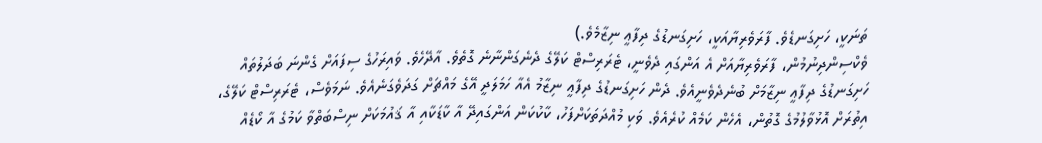ތަނަކީ، ހަށިގަނޑެވެ. ފާރަވެރިޔާއަކީ، ހަށިގަނޑުގެ ދިފާޢީ ނިޒާމެވެ.)
ވެކްސިންދިނުމުން، ފާރަވެރިޔާއަށް އެ އަންގައި ދެވެނީ، ޓެރަރިސްޓް ކަލޭގެ ދެނެގަންނާނެ ގޮތެވެ. އާދޭހެވެ. ވައިރަހުގެ ސިފައަށް ގެންނަ ބަދަލުތައް ހަށިގަނޑުގެ ދިފާޢީ ނިޒާމަށް ބުނެދެވެނީއެވެ. ދެން ހަށިގަނޑުގެ ދިފާޢީ ނިޒާމު އެއާ ހަމަލަދީ އޭގެ މައްޗަށް ގަދަވެގަނެއެވެ. ނަމަވެސް، ޓެރަރިސްޓް ކަލޭގެ، އިތުރަށް އޮޅުވާލުމުގެ ގޮތުން، އެހެން ކަމެއް ކުރެއެވެ. ވަކި މުއްދަތަކަށްފަހު، ކާކުކަން އަންގައިދޭ އާ ކާޑަކާއި އާ ޤައުމަކަށް ނިސްބަތްވާ ކަމުގެ އާ ކޯޑެއް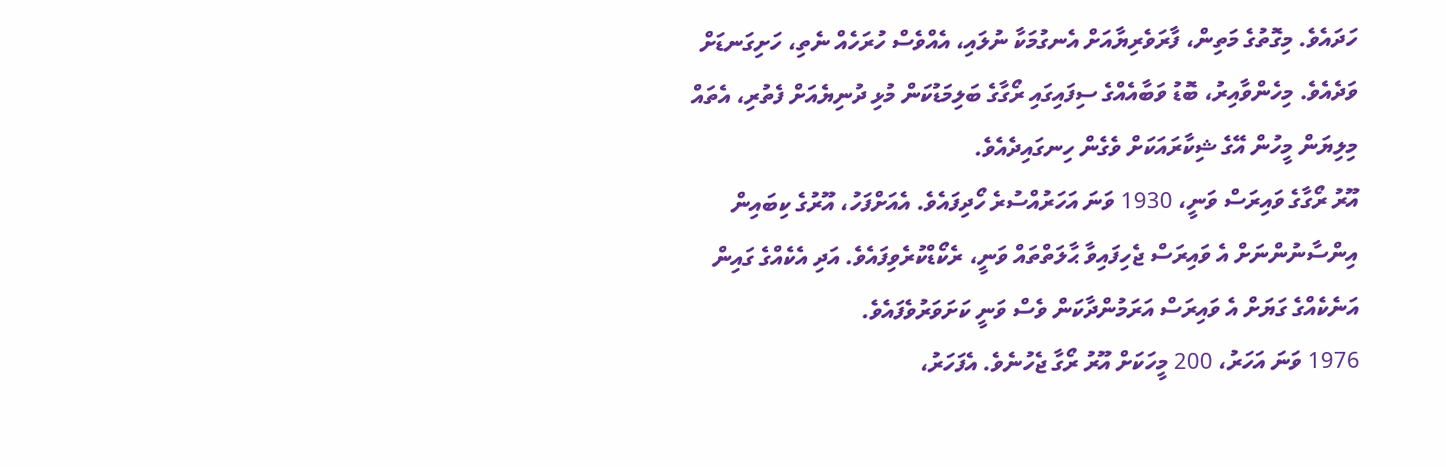ހަދައެވެ. މިގޮތުގެ މަތިން، ފާރަވެރިޔާއަށް އެނގުމަކާ ނުލައި، އެއްވެސް ހުރަހެއް ނެތި، ހަށިގަނޑަށް ވަދެއެވެ. މިހެންވާއިރު، ބޮޑު ވަބާއެއްގެ ސިފައިގައި ރޯގާގެ ބަލިމަޑުކަން މުޅި ދުނިޔެއަށް ފެތުރި، އެތައް މިލިޔަން މީހުން އޭގެ ޝިކާރައަކަށް ވެގެން ހިނގައިދެއެވެ.
އޫރު ރޯގާގެ ވައިރަސް ވަނީ، 1930 ވަނަ އަހަރުއްސުރެ ހޯދިފައެވެ. އެއަށްފަހު، އޫރުގެ ކިބައިން އިންސާނުންނަށް އެ ވައިރަސް ޖެހިފައިވާ ޙާލަތްތައް ވަނީ، ރެކޯޑްކުރެވިފައެވެ. އަދި އެކެއްގެ ގައިން އަނެކެއްގެ ގަޔަށް އެ ވައިރަސް އަރަމުންދާކަން ވެސް ވަނީ ކަށަވަރުވެފައެވެ.
1976 ވަނަ އަހަރު، 200 މީހަކަށް އޫރު ރޯގާ ޖެހުނެވެ. އެފަހަރު،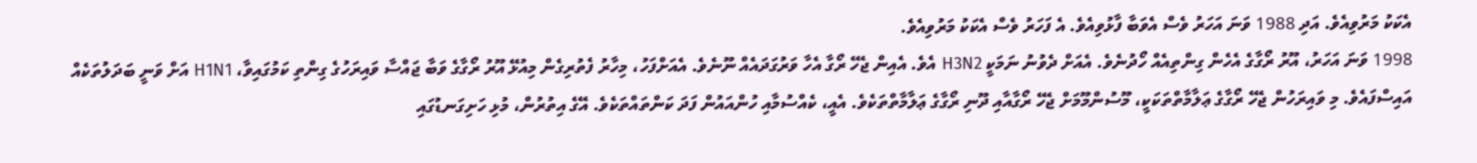އެކަކު މަރުވިއެވެ. އަދި 1988 ވަނަ އަހަރު ވެސް އެވަބާ ފާޅުވިއެވެ. އެ ފަހަރު ވެސް އެކަކު މަރުވިއެވެ.
1998 ވަނަ އަހަރު، އޫރު ރޯގާގެ އެހެން ގިންތިއެއް ހޯދުނެވެ. އެއަށް ދެވުނު ނަމަކީ H3N2 އެވެ. އެއިން ޖެހޭ ރޯގާ އެހާ ވަރުގަދައެއް ނޫނެވެ. އެއަށްފަހު، މިހާރު ފެތުރިގެން މިއުޅޭ އޫރު ރޯގާގެ ވަބާ ޖައްސާ ވައިރަހުގެ ގިންތި ކަމުގައިވާ، H1N1 އަށް ވަނީ ބަދަލުތަކެއް އައިސްފައެވެ. މި ވައިރަހުން ޖެހޭ ރޯގާގެ ޢަލާމާތްތަކަކީ، މޫސުންމޫމަށް ޖެހޭ ރޯގާއާއި ދޫނި ރޯގާގެ ޢަލާމާތްތަކެވެ. އެއީ، ކެއްސުމާއި ހުންއައުން ފަދަ ކަންތައްތަކެވެ. އޭގެ އިތުރުން، މުޅި ހަށިގަނޑުގައި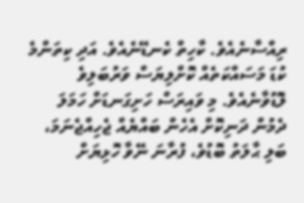ރިއްސާނެއެވެ. ކާހިތް ކެނޑޭނެއެވެ. އަދި ކިތަންމެ ކުޑަ މަސައްކަތެއް ކޮށްލިޔަސް ވަރުބަލިވެ ލޮޑުވާނެއެވެ. މި ވައިރަސް ހަށިގަނޑަށް ހަމަލަ ދެމުން ދަނިކޮށް އެހެން ބައްޔެއް ޖެހިއްޖެނަމަ، ބަލި ޙާލަތު ބޮޑުވެ، ފުރާނަ ނޭވާ ހޮޅިޔަށް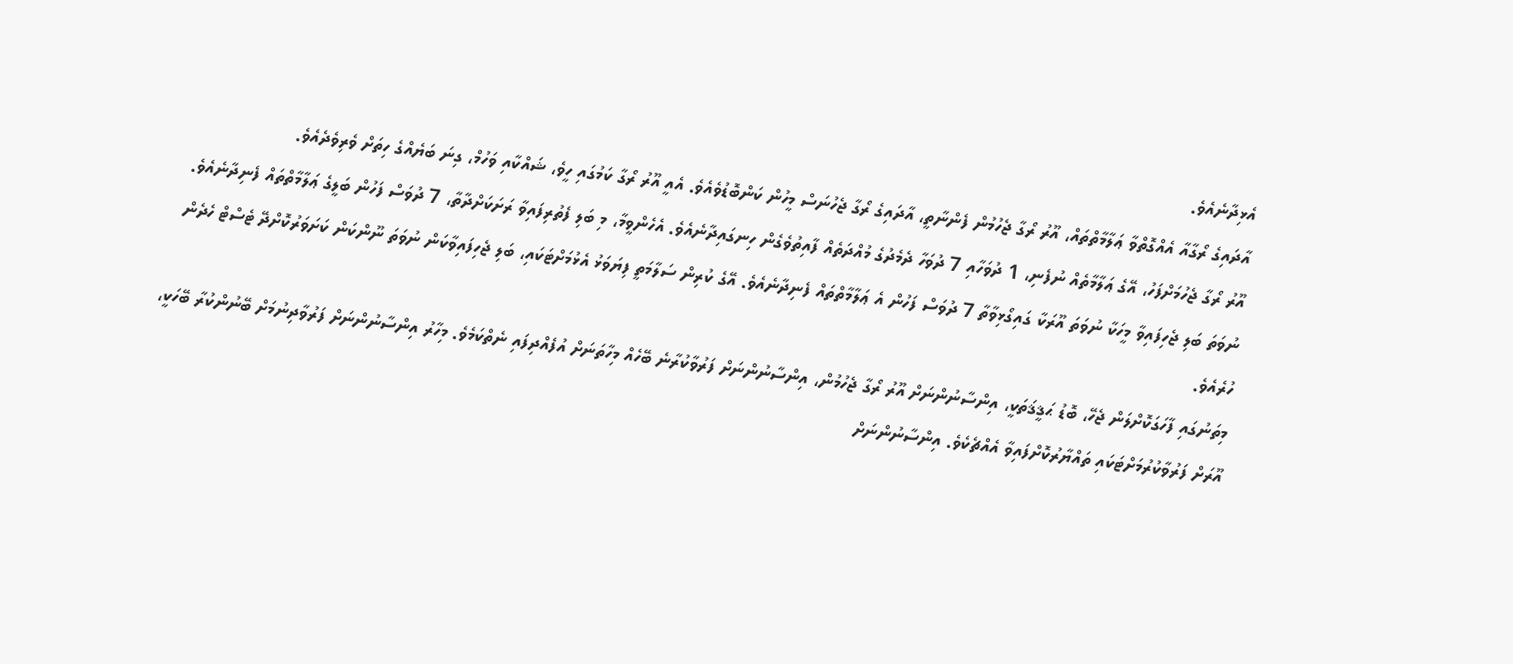އެޅިދާނެއެވެ.
އާދައިގެ ރޯގާއާ އެއްގޮތްވާ ޢަލާމާތްތައް، އޫރު ރޯގާ ޖެހުމުން ފެންނާތީ، އާދައިގެ ރޯގާ ޖެހުނަސް މީހުން ކަންބޮޑުވެއެވެ. އެއީ އޫރު ރޯގާ ކަމުގައި ހީވެ، ޝައްކާއި ވަހުމް، ގިނަ ބަޔެއްގެ ހިތަށް ވެރިވެދެއެވެ.
އޫރު ރޯގާ ޖެހުމަށްފަހު، އޭގެ ޢަލާމާތެއް ނުފެނި، 1 ދުވަހާއި 7 ދުވަހާ ދެމެދުގެ މުއްދަތެއް ފާއިތުވެގެން ހިނގައިދާނެއެވެ. އެހެންވީމާ، މި ބަލި ފެތުރިފައިވާ ރަށަކަށްދާތާ، 7 ދުވަސް ފަހުން ބަލީގެ ޢަލާމާތްތައް ފެނިދާނެއެވެ. ނުވަތަ ބަލި ޖެހިފައިވާ މީހަކާ ނުވަތަ އޫރަކާ ގައިގޯޅިވާތާ 7 ދުވަސް ފަހުން އެ ޢަލާމާތްތައް ފެނިދާނެއެވެ. އޭގެ ކުރިން ސަލާމަތީ ފިޔަވަޅު އެޅުމަށްޓަކައި، ބަލި ޖެހިފައިވާކަން ނުވަތަ ނޫންކަން ކަށަވަރުކޮށްދޭ ޓެސްޓް ހެދެން ހުރެއެވެ.
މިތަނުގައި ފާހަގަކޮށްލަން ޖެހޭ، ބޮޑު ޙަޤީޤަތަކީ، އިންސާނުންނަށް އޫރު ރޯގާ ޖެހުމުން، އިންސާނުންނަށް ފަރުވާކުރާނެ ބޭހެއް މިހާތަނަށް އުފެއްދިފައި ނެތްކަމެވެ. މިހާރު އިންސާނުންނަށް ފަރުވާދިނުމަށް ބޭނުންކުރާ ބޭހަކީ، އޫރަށް ފަރުވާކުރުމަށްޓަކައި ތައްޔާރުކޮށްފައިވާ އެއްޗެކެވެ. އިންސާނުންނަށް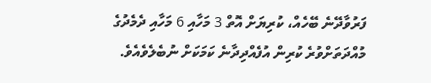ފަރުވާދޭނެ ބޭހެއް، ކުރިޔަށް އޮތް 3 މަހާއި 6 މަހާއި ދެމެދުގެ މުއްދަތަށްވުރެ ކުރިން އުފެއްދިދާނެ ކަމަކަށް ނުބެލެވެއެވެ.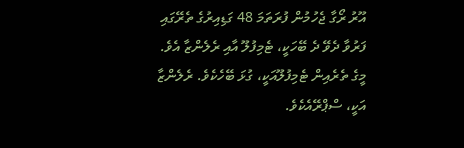އޫރު ރޯގާ ޖެހުމުން ފުރަތަމަ 48 ގަޑިއިރުގެ ތެރޭގައި ފަރުވާ ދެވޭ ދެ ބޭހަކީ، ޓެމިފުލޫ އާއި ރެލެންޒާ އެވެ. މީގެ ތެރެއިން ޓެމިފުލޫއަކީ، ގުޅަ ބޭހެކެވެ. ރެލެންޒާ އަކީ، ސްޕްރޭއެކެވެ.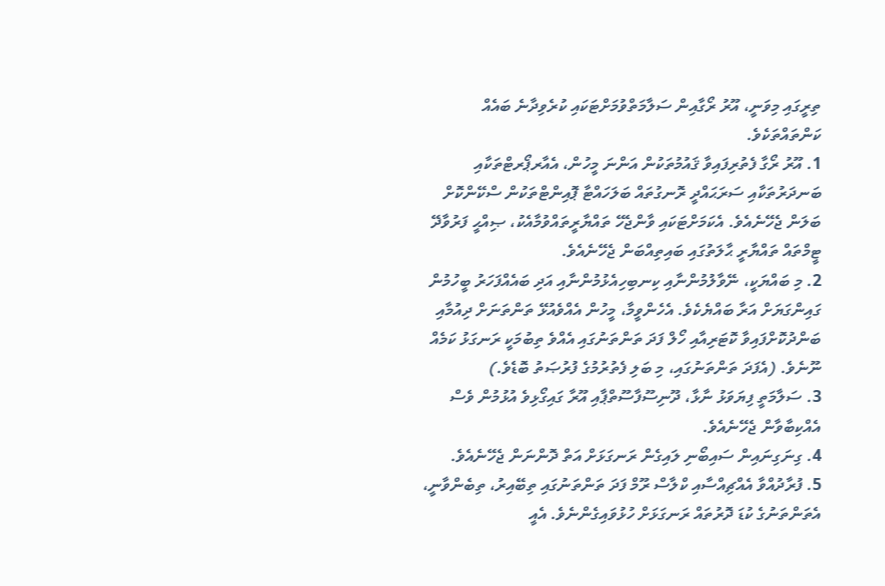ތިރީގައި މިވަނީ، އޫރު ރޯގާއިން ސަލާމަތްވުމަށްޓަކައި ކުރެވިދާނެ ބައެއް ކަންތައްތަކެވެ.
1. އޫރު ރޯގާ ފެތުރިފައިވާ ޤައުމުތަކުން އަންނަ މީހުން، އެއާރޕޯރޓްތަކާއި ބަނދަރުތަކާއި ސަރަޙައްދީ ރޮނގުތައް ބަލަހައްޓާ ޕޮއިންޓްތަކުން ސްކޭންކޮށް ބަލަން ޖެހޭނެއެވެ. އެކަމަށްޓަކައި ވާންޖެހޭ ތައްޔާރީތައްވުމާއެކު، ޞިއްޙީ ފަރުވާދޭ ޓީމްތައް ތައްޔާރީ ޙާލަތުގައި ބައިތިއްބަން ޖެހޭނެއެވެ.
2. މި ބައްޔަކީ، ނޭވާލުމުންނާއި ކިނބިހިއެޅުމުންނާއި އަދި ބައެއްފަހަރު ބީހުމުން ގައިންގަޔަށް އަރާ ބައްޔެކެވެ. އެހެންވީމާ، މީހުން އެއްވެއުޅޭ ތަންތަނަށް ދިއުމާއި ބަންދުކޮށްފައިވާ ކޮޓަރިއާއި ހޯލް ފަދަ ތަންތަނުގައި އެއްވެ ތިބުމަކީ ރަނގަޅު ކަމެއް ނޫނެވެ. (އެފަދަ ތަންތަނުގައި، މި ބަލި ފެތުރުމުގެ ފުރުޞަތު ބޮޑެވެ.)
3. ސަލާމަތީ ފިޔަވަޅު ނާޅާ، ދޫނިސޫފާސޫތްޕާއި އޫރާ ގައިގޯޅިވެ އުޅުމުން ވެސް އެއްކިބާވާން ޖެހޭނެއެވެ.
4. ގިނަގިނައިން ސައިބޯނި ލައިގެން ރަނގަޅަށް އަތް ދޮންނަން ޖެހޭނެއެވެ.
5. ފުރާދުއްވާ އެއްޗިއްސާއި ކްލާސް ރޫމް ފަދަ ތަންތަނުގައި ތިބޭއިރު، ތިބެންވާނީ، އެތަންތަނުގެ ކުޑަ ދޮރުތައް ރަނގަޅަށް ހުޅުވައިގެންނެވެ. އެއީ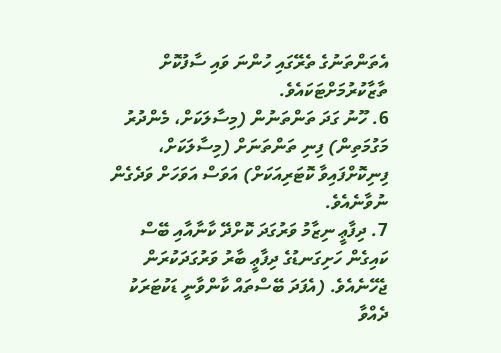އެތަންތަނުގެ ތެރޭގައި ހުންނަ ވައި ސާފުކޮށް ތާޒާކުރުމަށްޓަކައެވެ.
6. ހޫނު ގަދަ ތަންތަނުން (މިސާލަކަށް، މެންދުރު މަގުމަތިން) ފިނި ތަންތަނަށް (މިސާލަކަށް، ފިނިކޮށްފައިވާ ކޮޓަރިއަކަށް) އަވަސް އަވަހަށް ވަދެގެން ނުވާނެއެވެ.
7. ދިފާޢީ ނިޒާމު ވަރުގަދަ ކޮށްދޭ ކާނާއާއި ބޭސް ކައިގެން ހަށިގަނޑުގެ ދިފާޢީ ބާރު ވަރުގަދަކުރަން ޖެހޭނެއެވެ. (އެފަދަ ބޭސްތައް ކާންވާނީ ޑަކުޓަރަކު ދެއްވާ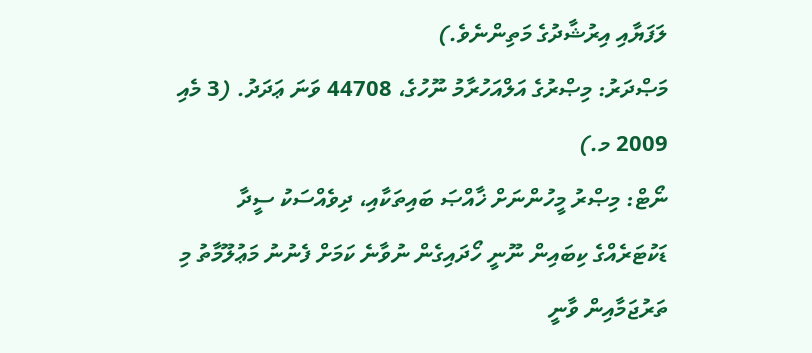ލަފަޔާއި އިރުޝާދުގެ މަތިންނެވެ.)
މަޞްދަރު: މިޞްރުގެ އަލްއަހުރާމު ނޫހުގެ، 44708 ވަނަ ޢަދަދު. (3 މެއި 2009 މ.)
ނޯޓް: މިޞްރު މީހުންނަށް ޚާއްޞަ ބައިތަކާއި، ދިވެއްސަކު ސީދާ ޑަކުޓަރެއްގެ ކިބައިން ނޫނީ ހޯދައިގެން ނުވާނެ ކަމަށް ފެނުނު މަޢުލޫމާތު މި ތަރުޖަމާއިން ވާނީ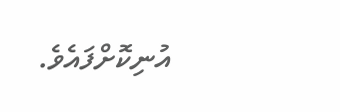އުނިކޮށްފައެވެ.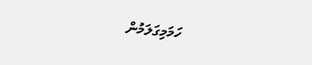ހަމަމިގަލަމުން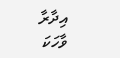އިދާރާ
ވާހަކަ